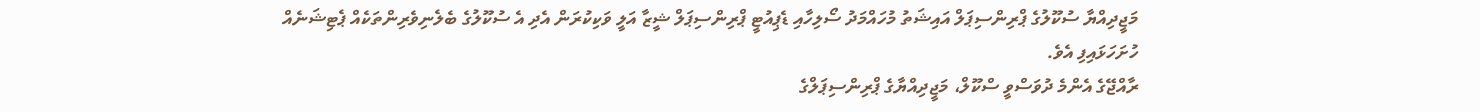މަޖީދިއްޔާ ސުކޫލުގެ ޕްރިންސިޕަލް އައިޝަތު މުހައްމަދު ސޯލިހާއި ޑެޕިއުޓީ ޕްރިންސިޕަލް ޝީޒާ އަލީ ވަކިކުރަން އެދި އެ ސުކޫލުގެ ބެލެނިވެރިންތަކެއް ޕެޓިޝަނެއް ހުށަހަޅައިފި އެވެ.
ރާއްޖޭގެ އެންމެ ދުވަސްވީ ސްކޫލް، މަޖީދިއްޔާގެ ޕްރިންސިޕަލްގެ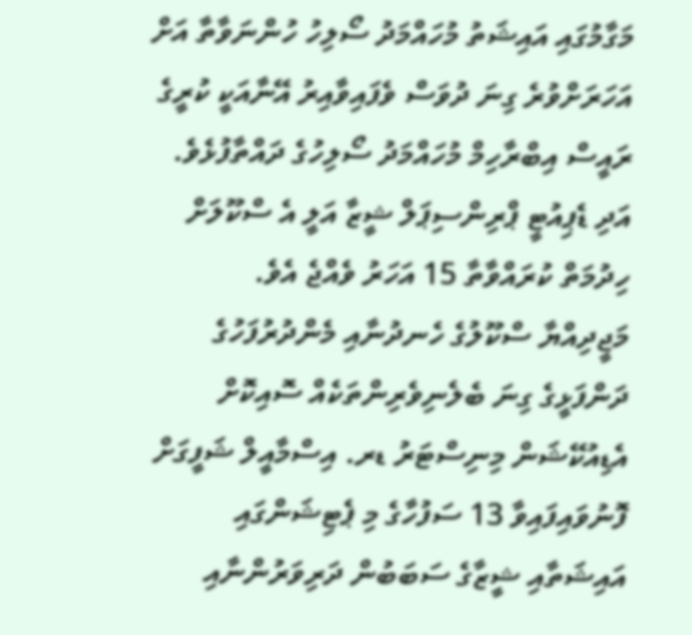މަގާމުގައި އައިޝަތު މުހައްމަދު ސޯލިހު ހުންނަވާތާ އަށް އަހަރަށްވުރެ ގިނަ ދުވަސް ވެފައިވާއިރު އޭނާއަކީ ކުރީގެ ރައީސް އިބްރާހިމް މުހައްމަދު ސޯލިހުގެ ދައްތާފުޅެވެ. އަދި ޑެޕިއުޓީ ޕްރިންސިޕަލް ޝީޒާ އަލީ އެ ސްކޫލަށް ހިދުމަތް ކުރައްވާތާ 15 އަހަރު ވެއްޖެ އެވެ.
މަޖީދިއްޔާ ސްކޫލުގެ ހެނދުނާއި މެންދުރުފަހުގެ ދަންފަޅީގެ ގިނަ ބެލެނިވެރިންތަކެއް ސޮއިކޮށް އެޑިއުކޭޝަން މިނިސްޓަރު ޑރ. އިސްމާއީލް ޝަފީގަށް ފޮނުވައިފައިވާ 13 ސަފުހާގެ މި ޕެޓިޝަންގައި އައިޝަތާއި ޝީޒާގެ ސަބަބުން ދަރިވަރުންނާއި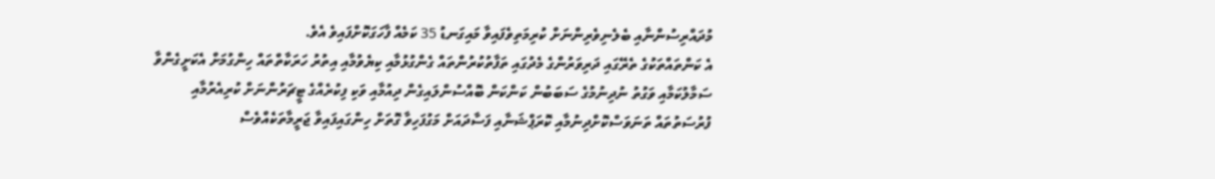މުދައްރިސުންނާއި ބެލެނިވެރިންނަށް ކުރިމަތިވެފައިވާ މައިގަނޑު 35 ކަމެއް ފާހަގަކޮށްފައިވެ އެވެ.
އެ ކަންތައްތަކުގެ ތެރޭގައި ދަރިވަރުންގެ މެދުގައި ތަފާތުކުރުންތައް ގެންގުޅުމާއި ކިޔެވުމާއި އިތުރު ހަރަކާތްތައް ހިންގުމަށް އެކަށީގެންވާ ސަމާލުކަމާއި ވަގުތު ނުދިނުމުގެ ސަބަބުން ކަންކަން ބޮއްސުންލައިގެން ދިއުމާއި ވަކި ފިކުރެއްގެ ޓީޗަރުންނަށް ކުރިއެރުމާއި ފުރުސަތުތައް ތަނަވަސްކޮށްދިނުމާއި ކޮރަޕްޝަނާއި ފަސާދައަށް މަގުފަހިވާ ގޮތަށް ހިންގައިފައިވާ ޖަރީމާތަކެއްވެސް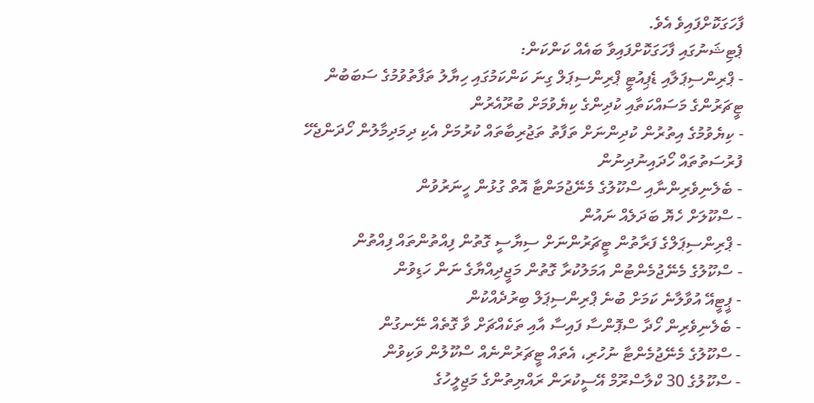ފާހަގަކޮށްފައިވެ އެވެ.
ޕެޓިޝަނުގައި ފާހަގަކޮށްފައިވާ ބައެއް ކަންކަން:
- ޕްރިންސިޕަލާއި ޑެޕިއުޓީ ޕްރިންސިޕަލް ގިނަ ކަންކަމުގައި ހިޔާލު ތަފާތުވުމުގެ ސަބަބުން ޓީޗަރުންގެ މަސައްކަތާއި ކުދިންގެ ކިޔެވުމަށް ބުރޫއެރުން
- ކިޔެވުމުގެ އިތުރުން ކުދިންނަށް ތަފާތު ތަޖުރިބާތައް ކުރުމަށް އެކި ދިމަދިމާލުން ހޯދަންޖެހޭ ފުރުސަތުތައް ހޯދައިނުދިނުން
- ބެލެނިވެރިންނާއި ސްކޫލުގެ މެނޭޖުމަންޓާ އޮތް ގުޅުން ހީނަރުވުން
- ސްކޫލަށް ހެޔޮ ބަދަލެއް ނައުން
- ޕްރިންސިޕަލްގެ ފަރާތުން ޓީޗަރުންނަށް ސިޔާސީ ގޮތުން ފިއްތުންތައް ފިއްތުން
- ސްކޫލުގެ މެނޭޖުމެންޓުން އަމަލުކުރާ ގޮތުން މަޖީދިއްޔާގެ ނަން ހަޑިވުން
- ޕީޓީއޭ އުވާލާނެ ކަމަށް ބުނެ ޕްރިންސިޕަލް ބިރުދެއްކުން
- ބެލެނިވެރިން ހޯދާ ސްޕޮންސާ ފައިސާ އާއި ތަކެއްޗަށް ވާ ގޮތެއް ނޭނގުން
- ސްކޫލުގެ މެނޭޖުމެންޓާ ނުހުރި، އެތައް ޓީޗަރުންނެއް ސްކޫލުން ވަކިވުން
- ސްކޫލުގެ 30 ކްލާސްރޫމް އޭސީކުރަން ރައްޔިތުންގެ މަޖިލީހުގެ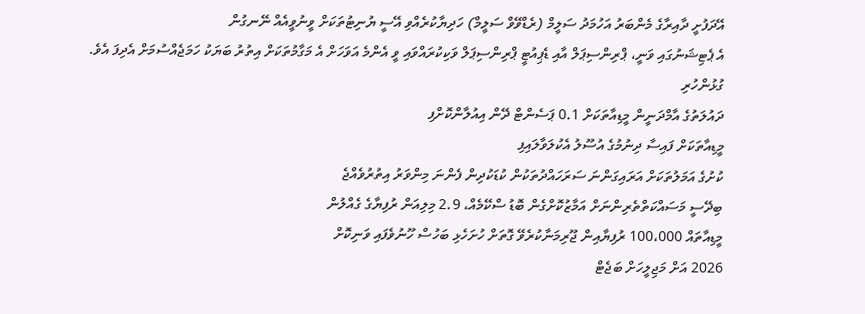އޭދަފުށީ ދާއިރާގެ މެންބަރު އަހުމަދު ސަލީމް (ރެޑްވޭވް ސަލީމް) ހަދިޔާކުރެއްވި އޭސީ ޔުނިޓުތަކަށް ވީނުވީއެއް ނޭނގުން
އެ ޕެޓިޝަނުގައި ވަނީ، ޕްރިންސިޕަލް އާއި ޑެޕިއުޓީ ޕްރިންސިޕަލް ވަކިކުރައްވައި ވީ އެންމެ އަވަހަށް އެ މަގާމުތަކަށް އިތުރު ބަޔަކު ހަމަޖެއްސުމަށް އެދިފަ އެވެ.
ގުޅުންހުރި
ދައުލަތުގެ އާމްދަނީން މީޑިއާތަކަށް 0.1 ޕަސެންޓް ދޭން އިއުލާންކޮށްފި
މީޑިއާތަކަށް ފައިސާ ދިނުމުގެ އުސޫލު އެކުލަވާލައިފި
ކުށުގެ އަމަލުތަކަށް އަރައިގަންނަ ސަރަހައްދުތަކުން ކުޑަކުދިން ފެންނަ މިންވަރު އިތުރުވެއްޖެ
ބިދޭސީ މަސައްކަތްތެރިންނަށް އަމާޒުކޮށްގެން ބޮޑު ސްކޭމެއް، 2.9 މިލިއަން ރުފިޔާގެ ގެއްލުން
މީޑިއާތައް 100،000 ރުފިޔާއިން ޖޫރިމަނާކުރެވޭ ގޮތަށް ހުށަހެޅި ބަހުސް ހޫނުވެފައި ވަނިކޮށް
2026 އަށް މަޖިލީހަށް ބަޖެޓް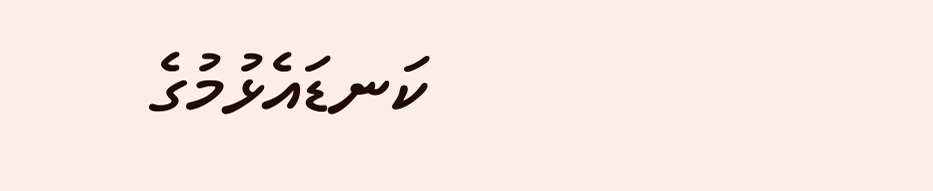ކަނޑައެޅުމުގެ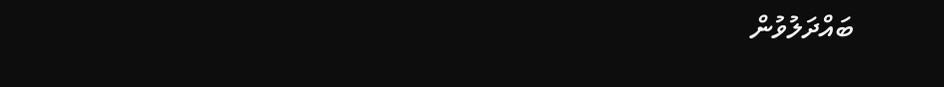ބައްދަލުވުން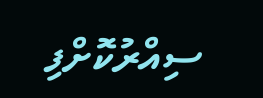ސިއްރުކޮށްފި